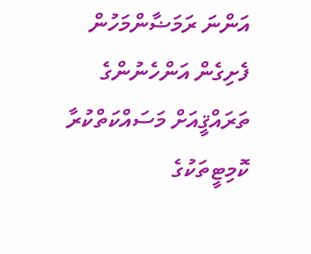އަންނަ ރަމަޟާންމަހުން ފެށިގެން އަންހެނުންގެ ތަރައްޤީއަށް މަސައްކަތްކުރާ ކޮމިޓީތަކުގެ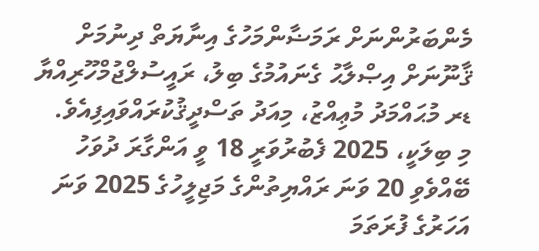މެންބަރުންނަށް ރަމަޟާންމަހުގެ އިނާޔަތް ދިނުމަށް ޤާނޫނަށް އިޞްލާޙު ގެނައުމުގެ ބިލު، ރައީސުލްޖުމްހޫރިއްޔާ ޑރ މުޙައްމަދު މުޢިއްޒު، މިއަދު ތަސްދީޤުކުރައްވައިފިއެވެ.
މި ބިލަކީ، 2025 ފެބުރުވަރީ 18 ވީ އަންގާރަ ދުވަހު ބޭއްވެވި 20 ވަނަ ރައްޔިތުންގެ މަޖިލީހުގެ 2025 ވަނަ އަހަރުގެ ފުރަތަމަ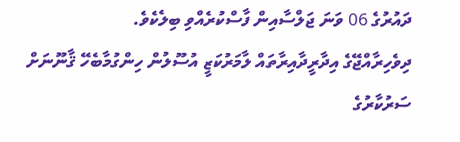ދައުރުގެ 06 ވަނަ ޖަލްސާއިން ފާސްކުރެއްވި ބިލެކެވެ.
ދިވެހިރާއްޖޭގެ އިދާރީދާއިރާތައް ލާމަރުކަޒީ އުސޫލުން ހިންގުމާބެހޭ ޤާނޫނަށް ސަރުކާރުގެ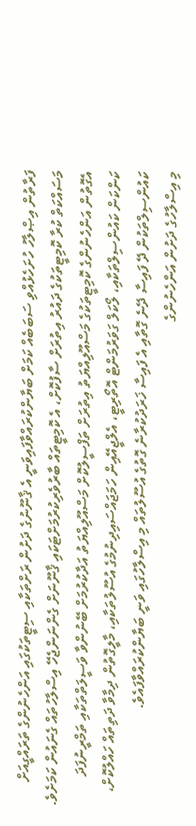ފަރާތުން އިޞްލާހު ހުށަހެޅުއްވި ސަބަބެއް ކަމަށް ބަޔާންކުރައްވާފައިވަނީ އެ ޤާނޫނުގެ ދަށުން ރަށްތަކާއި ސިޓީތަކުގައި އަންހެނުންގެ ތަރައްގީއަށް މަސައްކަތް ކުރާ ކޮމިޓީތަކުގެ ދައުރު އިތުރަށް ސާފުކޮށް، އެ ކޮމިޓީތައް ބާރުވެރިކުރުމަށްޓަކައި ޤާނޫނަށް ގެންނަންޖެހޭ އިސްލާހުތައް ގެނައުން ކަމަށެވެ.
އެގޮތުން އަންހެނުންގެ ކޮމިޓީތަކުގެ މަސްއޫލިއްޔަތު އިތުރަށް ތަފްސީލުކޮށް މަސްއޫލިއްޔަތު އަދާކުރުމަށް ބޭނުންވާ ވަސީލަތްތަކާއި ތަމްރީނުފަދަ ކަންކަން ކައުންސިލްތަކާއި، ލޯކަލް ގަވަރުމަންޓް އޮތޯރިޓީ، އެލްޖީއޭއިން ހަމަޖައްސައިދިނުމުގެ އުސޫލުތަކާއި، މާލީގޮތުން ދިމާވާ ދަތިތައް ހައްލުކޮށް، ކައުންސިލްތަކުން ދޭ ފައިސާ ދޭނެ ގޮތާއި އެ ފައިސާ ޚަރަދުކުރާނެ ގޮތުގެ އުސޫލުތައް މި އިސްލާހުގައި ވަނީ ބަޔާންކުރައްވާފައެވެ.
މި އިސްލާހުގެ ދަށުން އަންހެނުންގެ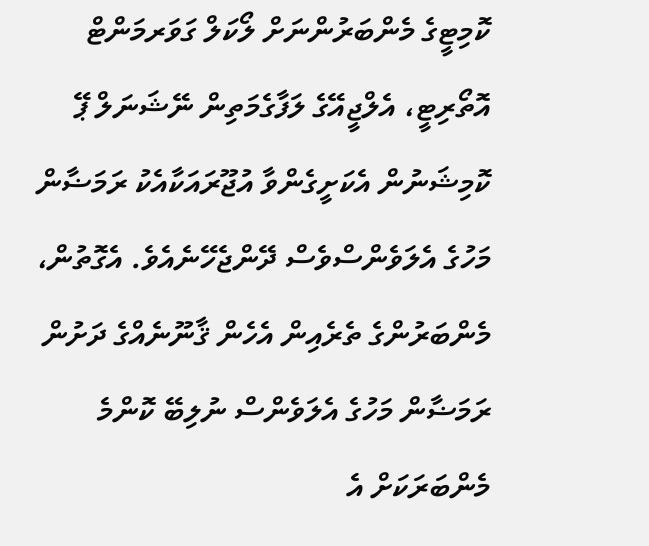ކޮމިޓީގެ މެންބަރުންނަށް ލޯކަލް ގަވަރމަންޓް އޮތޯރިޓީ، އެލްޖީއޭގެ ލަފާގެމަތިން ނޭޝަނަލް ޕޭ ކޮމިޝަނުން އެކަށީގެންވާ އުޖޫރައަކާއެކު ރަމަޟާން މަހުގެ އެލަވެންސްވެސް ދޭންޖެހޭނެއެވެ. އެގޮތުން، މެންބަރުންގެ ތެރެއިން އެހެން ޤާނޫނެއްގެ ދަށުން ރަމަޟާން މަހުގެ އެލަވެންސް ނުލިބޭ ކޮންމެ މެންބަރަކަށް އެ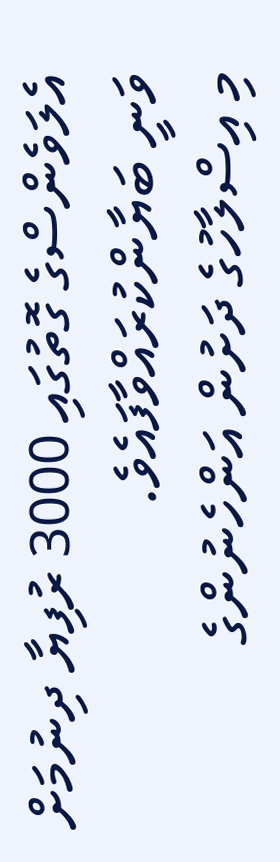އެލަވެންސްގެ ގޮތުގައި 3000 ރުފިޔާ ދިނުމަށް ވަނީ ބަޔާންކުރައްވާފައެވެ.
މި އިސްލާހުގެ ދަށުން އަންހެނުންގެ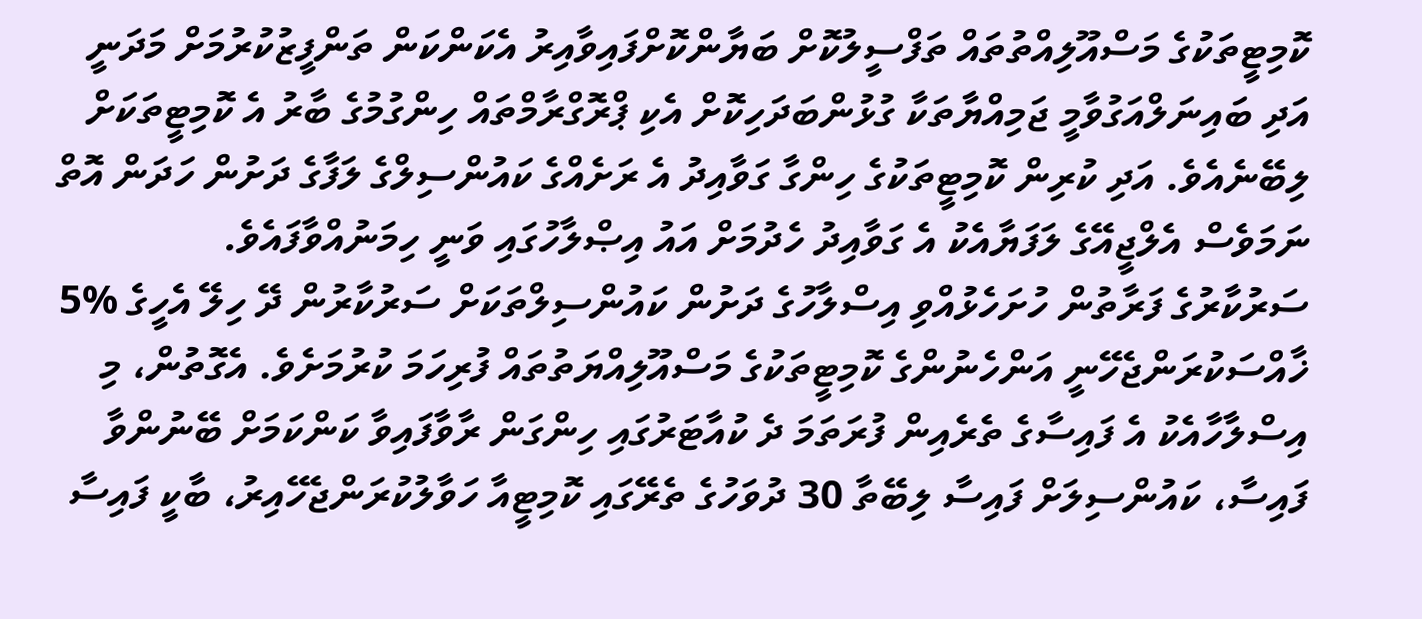ކޮމިޓީތަކުގެ މަސްއޫލިއްތުތައް ތަފްސީލުކޮށް ބަޔާންކޮށްފައިވާއިރު އެކަންކަން ތަންފީޒުކުރުމަށް މަދަނީ އަދި ބައިނަލްއަގުވާމީ ޖަމިއްޔާތަކާ ގުޅުންބަދަހިކޮށް އެކި ޕްރޮގްރާމްތައް ހިންގުމުގެ ބާރު އެ ކޮމިޓީތަކަށް ލިބޭނެއެވެ. އަދި ކުރިން ކޮމިޓީތަކުގެ ހިންގާ ގަވާއިދު އެ ރަށެއްގެ ކައުންސިލްގެ ލަފާގެ ދަށުން ހަދަން އޮތް ނަމަވެސް އެލްޖީއޭގެ ލަފަޔާއެކު އެ ގަވާއިދު ހެދުމަށް އައު އިޞްލާހުގައި ވަނީ ހިމަނުއްވާފައެވެ.
ސަރުކާރުގެ ފަރާތުން ހުށަހެޅުއްވި އިސްލާހުގެ ދަށުން ކައުންސިލްތަކަށް ސަރުކާރުން ދޭ ހިލޭ އެހީގެ %5 ޚާއްސަކުރަންޖެހޭނީ އަންހެނުންގެ ކޮމިޓީތަކުގެ މަސްއޫލިއްޔަތުތައް ފުރިހަމަ ކުރުމަށެވެ. އެގޮތުން، މި އިސްލާހާއެކު އެ ފައިސާގެ ތެރެއިން ފުރަތަމަ ދެ ކުއާޓަރުގައި ހިންގަން ރާވާފައިވާ ކަންކަމަށް ބޭނުންވާ ފައިސާ، ކައުންސިލަށް ފައިސާ ލިބޭތާ 30 ދުވަހުގެ ތެރޭގައި ކޮމިޓީއާ ހަވާލުކުރަންޖެހޭއިރު، ބާކީ ފައިސާ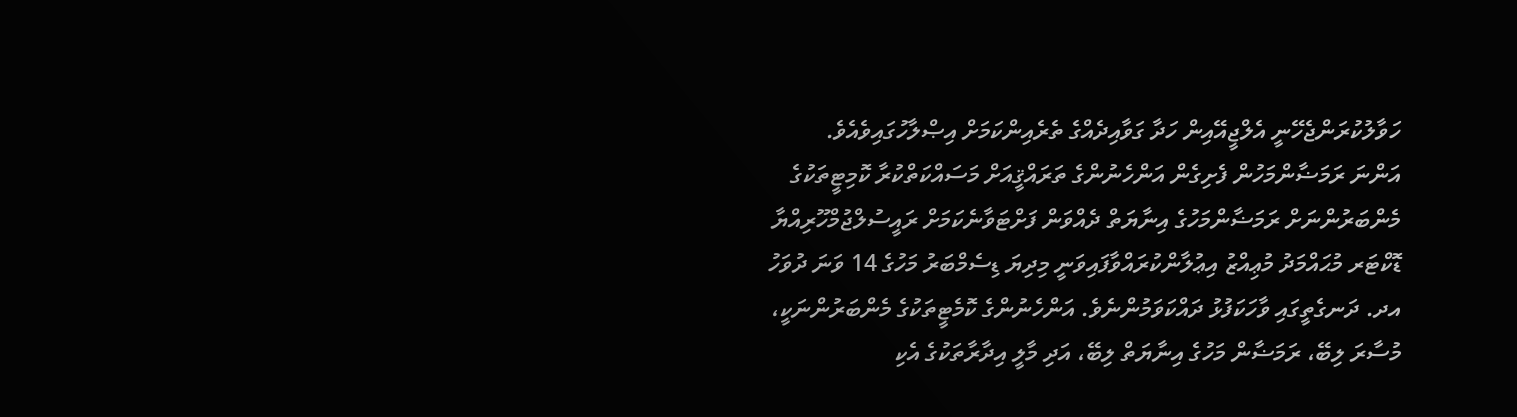ހަވާލުކުރަންޖެހޭނީ އެލްޖީއޭއިން ހަދާ ގަވާއިދެއްގެ ތެރެއިންކަމަށް އިޞްލާހުގައިވެއެވެ.
އަންނަ ރަމަޟާންމަހުން ފެށިގެން އަންހެނުންގެ ތަރައްޤީއަށް މަސައްކަތްކުރާ ކޮމިޓީތަކުގެ މެންބަރުންނަށް ރަމަޟާންމަހުގެ އިނާޔަތް ދެއްވަން ފަށްޓަވާނެކަމަށް ރައީސުލްޖުމްހޫރިއްޔާ ޑޮކްޓަރ މުޙައްމަދު މުޢިއްޒު އިޢުލާންކުރައްވާފައިވަނީ މިދިޔަ ޑިސެމްބަރު މަހުގެ 14 ވަނަ ދުވަހު އދ. ދަނގެތީގައި ވާހަކަފުޅު ދައްކަވަމުންނެވެ. އަންހެނުންގެ ކޮމެޓީތަކުގެ މެންބަރުންނަކީ، މުސާރަ ލިބޭ، ރަމަޟާން މަހުގެ އިނާޔަތް ލިބޭ، އަދި މާލީ އިދާރާތަކުގެ އެކި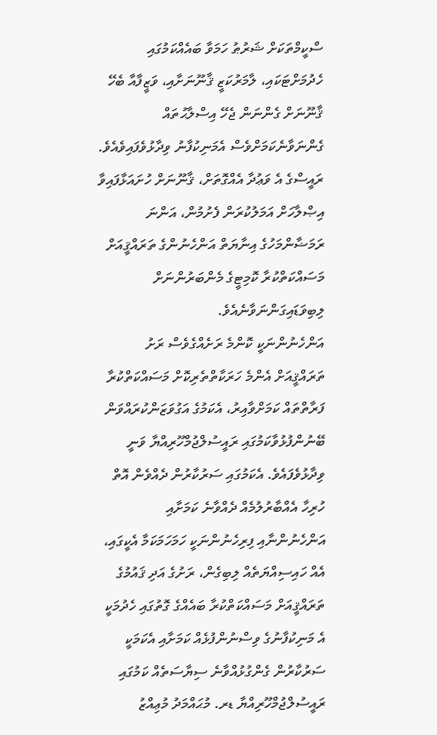ސްކީމްތަކަށް ޝަރުޠު ހަމަވާ ބައެއްކަމުގައި ހެދުމަށްޓަކައި، ލާމަރުކަޒީ ޤާނޫނަށާއި، ވަޒީފާއާ ބެހޭ ޤާނޫނަށް ގެންނަން ޖެހޭ އިސްލާޙުތައް ގެންނަވާނެކަމަށްވެސް އެމަނިކުފާނު ވިދާޅުވެފައިވެއެވެ.
ރައީސްގެ އެ ވަޢުދާ އެއްގޮތަށް، ޤާނޫނަށް ހުށައަޅާފައިވާ އިޞްލާހަށް އަމަލުކުރަން ފެށުމުން، އަންނަ ރަމަޟާންމަހުގެ އިނާޔަތް އަންހެނުންގެ ތަރައްޤީއަށް މަސައްކަތްކުރާ ކޮމިޓީގެ މެންބަރުންނަށް ލިބިވަޑައިގަންނަވާނެއެވެ.
އަންހެނުންނަކީ ކޮންމެ ރަށެއްގެވެސް ރަށު ތަރައްޤީއަށް އެންމެ ހަރަކާތްތެރިކޮށް މަސައްކަތްކުރާ ފަރާތްތައް ކަމަށްވާއިރު، އެކަމުގެ އަގުވަޒަންކުރައްވަން ބޭނުންފުޅުވާކަމުގައި ރައީސުލްޖުމްހޫރިއްޔާ ވަނީ ވިދާޅުވެފައެވެ. އެކަމުގައި ސަރުކާރުން ދެއްވެން އޮތް ހުރިހާ އެއްބާރުލުމެއް ދެއްވާނެ ކަމަށާއި އަންހެނުންނާއި ފިރިހެނުންނަކީ ހަމަހަމަކަމާ އެކީގައި، އެއް ހައިސިއްޔަތެއް ލިބިގެން، ރަށުގެ އަދި ޤައުމުގެ ތަރައްޤީއަށް މަސައްކަތްކުރާ ބައެއްގެ ގޮތުގައި ހެދުމަކީ އެ މަނިކުފާނުގެ ވިސްނުންފުޅެއް ކަމަށާއި އެކަމަކީ ސަރުކާރުން ގެންގުޅުއްވާނެ ސިޔާސަތެއް ކަމުގައި ރައީސުލްޖުމްހޫރިއްޔާ ޑރ. މުޙައްމަދު މުޢިއްޒު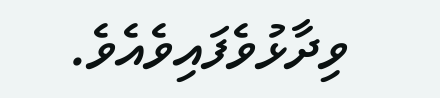ވިދާޅުވެފައިވެއެވެ.